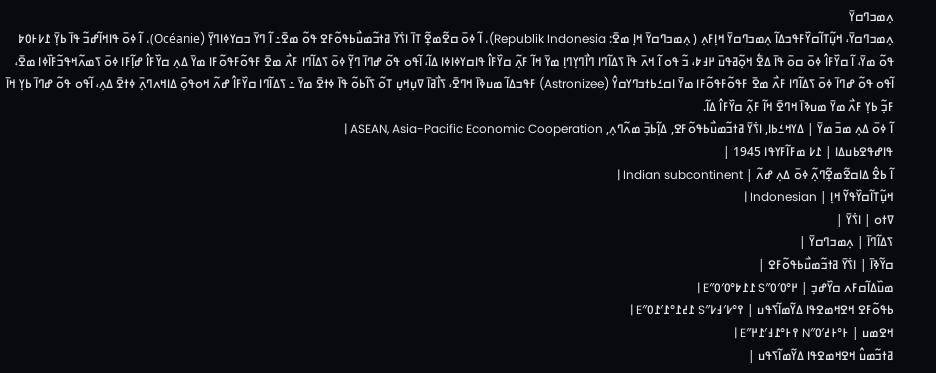ߍ߲ߘߏߣߛߌ߫
ߍ߲ߘߏߣߛߌ߫، ߞߎ߲߬ߠߊ߬ߛߌ߰ߓߟߏߡߊ߬ ߍ߲ߘߏߣߛߌ߫ ߞߊ߲ߓߍ߲ ( ߍ߲ߘߏߣߛߌ߫ ߞߊ߲ ߘߐ߫: Republik Indonesia)، ߊ߬ ߦߋ߫ ߛߐ߬ߘߐ߲߬ ߠߊ߫ ߊߖ߭ߌ߫ ߥߙߏ߬ߘߎ߯ߕߟߋ߬ߓߐ ߟߋ߬ ߘߐ߫߸ ߊ߬ ߣߌ߫ ߏߛߌߦߊߣߌ߲߫ (Océanie)، ߊ߬ ߦߋ߫ ߟߊߞߊ߬ߝߏ߬ ߟߊ߫ ߕߌ߲߫ ߁߇߅߀߈ ߟߋ߬ ߘߌ߫، ߊ߬ ߛߌ߰ߓߊ߮ ߦߋ߫ ߛߋ߫ ߟߊ߫ ߡߐ߱ ߞߋ߲߬ߥߟߎ߫ ߂߃߈، ߏ߬ ߟߋ ߊ߬ ߞߍ߫ ߟߊ߫ ߖߡߊ߬ߣߊ ߣߊ߯ߣߌ߲ߣߊ߲ ߘߌ߫ ߞߊ߬ ߓߍ߲߬ ߛߌ߰ߓߊ߮ ߟߊߛߌߦߊߦߊ ߡߊ߬، ߊ߬ߟߋ ߟߋ߬ ߝߣߊ߫ ߣߌ߲߬ ߦߋ߫ ߖߡߊ߬ߣߊ ߓߍ߯ ߘߐ߫ ߓߟߋ߬ߓߟߋ߬ߓߊ ߘߌ߫ ߡߍ߲ ߛߌ߰ߓߊ߮ ߝߊ߲߬ߓߊ ߦߋ߫ ߖߘߍ߬ߞߟߏ߬ߓߊ߰ߦߊ ߘߐ߫، ߊ߬ߟߋ ߟߋ߬ ߝߣߊ߫ ߦߋ߫ ߖߡߊ߬ߣߊ ߓߍ߯ ߘߐ߫ ߓߟߋ߬ߓߟߋ߬ߓߊ ߘߌ߫ ߊߛߑߕߙߏߣߌߛߌ߮ (Astronizee) ߓߟߏߡߊ߬ ߘߎߢߊ߫ ߞߣߐ߫، ߖߊ߯ߥߊ߫ ߜߎ߲ߞߎ߲ ߠߋ߬ ߖߊ߬ߕߋ߬ ߟߊ߫ ߦߙߐ߫ ߘߌ߫ ߸ ߖߡߊ߬ߣߊ ߛߌ߰ߓߊ߮ ߝߍ߬ ߞߋߟߋ߲߫ ߡߊߞߍߣߍ߲߫ ߦߙߐ߫ ߡߍ߲، ߊ߬ߟߋ ߟߋ߬ ߝߣߊ߫ ߕߌ߲ ߞߊ߫ ߓߏ߲߬ ߕߌ߲ ߓߍ߯ ߘߌ߫ ߘߎߢߊ߫ ߞߣߐ߫ ߞߊ߬ ߓߍ߲߬ ߛߌ߰ߓߊ߮ ߡߊ߬.
ߊ߬ ߦߋ߫ ߡߍ߲ ߘߏ߫ ߘߌ߫ | ߡߌߞߑߕߊ, ߊߖ߭ߌ߫ ߥߙߏ߬ߘߎ߯ߕߟߋ߬ߓߐ, ߡߊ߲߬ߕߏ߲߫ ߘߍ߬ߣߍ߲, ASEAN, Asia-Pacific Economic Cooperation |
ߟߊߝߟߐߕߎߡߊ | ߁߇ ߘߓߊ߬ߓߌߟߊ 1945 |
ߊ߬ ߕߐ߮ ߡߊߛߐ߬ߘߐ߲߬ߣߍ߲߬ ߦߋ߫ ߡߍ߲ ߝߍ߬ | Indian subcontinent |
ߞߎ߲߬ߠߊ߬ߛߌ߰ߟߌ߬ ߞߊ߲ | Indonesian |
ߜߙߋ | ߊߖ߭ߌ߫ |
ߖߡߊ߬ߣߊ߫ | ߍ߲ߘߏߣߛߌ߫ |
ߛߌ߬ߢߊ߫ | ߊߖ߭ߌ߫ ߥߙߏ߬ߘߎ߯ߕߟߋ߬ߓߐ |
ߘߎ߰ߡߊ߬ߛߓߍ ߛߌ߰ߝߏ߲ | ߂°߀′߀″S ߁߁߈°߀′߀″E |
ߕߟߋ߬ߓߐ ߞߐߞߘߐߟߊ ߡߌ߬ߘߊ߬ߖߟߎ | ߉°߇′߃߇″S ߁߄߁°߁′߁߀″E |
ߞߐߘߎ | ߅°߅߄′߀″N ߉߅°߁߃′߁߂″E |
ߥߙߏ߬ߘߎ߮ ߞߐߞߘߐߟߊ ߡߌ߬ߘߊ߬ߖߟߎ |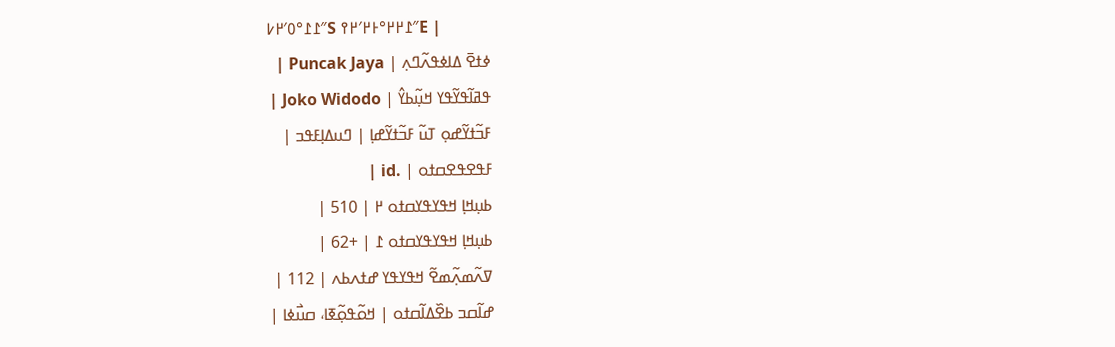߁߁°߀′߂߇″S ߁߂߂°߅߂′߂߉″E |
ߦߙߐ߫ ߡߊߦߟߍ߬ߣߍ߲ | Puncak Jaya |
ߟߥߊ߬ߟߌ߬ߟߌ ߞߎ߲߬ߕߌ߮ | Joko Widodo |
ߓߏ߬ߙߌ߬ߝߋ߲ ߠߎ߬ ߓߏ߬ߙߌ߬ߝߊ߲ | ߣߎߡߊ߲ߓߟߏ |
ߓߟߐߟߐߛߙߋ | .id |
ߕߎ߲ߞߊ߲ ߞߟߌߟߌߛߙߋ ߂ | 510 |
ߕߎ߲ߞߊ߲ ߞߟߌߟߌߛߙߋ ߁ | +62 |
ߜߍ߬ߘߍ߲߬ߘߐ߬ ߞߟߌߟߌ ߝߙߍߕߍ | 112 |
ߝߊ߬ߛߏ ߕߐ߰ߡߊ߬ߛߙߋ | ߞߋ߬ߟߋ߲߬ߧߊ، ߛߎ߯ߦߊ |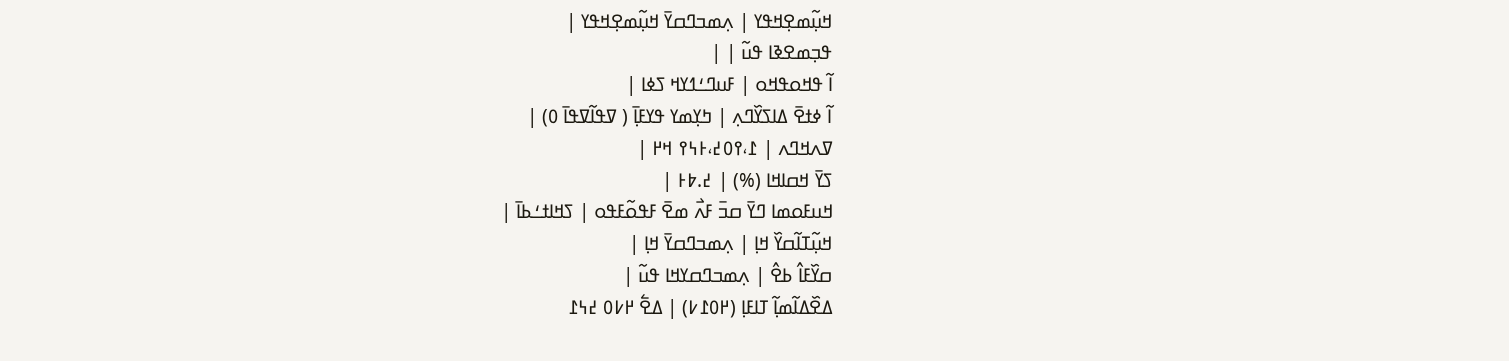ߞߎ߲߬ߘߐ߲ߞߟߌ | ߍ߲ߘߏߣߛߌ߫ ߞߎ߲߬ߘߐ߲ߞߟߌ |
ߟߏ߲ߘߐߢߊ ߟߎ߬ | |
ߊ߬ ߟߞߋߟߞߋ | ߓߎߣߑߗߌߞ ߖߦߊ |
ߊ߬ ߦߙߐ߫ ߡߊߖߌ߰ߣߍ߲ | ߤߌ߲ߘߌ ߟߌߓߊ߲߫ ( ߜߟߊ߬ߜߟߊ߫ ߀) |
ߜߍߞߣߍ | ߁،߉߀߄،߅߆߉ ߞ߂ |
ߖߌ߫ ߞߛߊߞߊ (%) | ߄.߈߅ |
ߞߎߓߋߘߊ ߣߌ߫ ߛߏ߫ ߓߍ߯ ߘߐ߫ ߓߟߋ߬ߓߟߋ | ߖߞߊߙߑߕߊ߫ |
ߞߎ߲߬ߠߊ߬ߛߌ߰ ߞߊ߲ | ߍ߲ߘߏߣߛߌ߫ ߞߊ߲ |
ߛߌ߰ߓߊ߮ ߕߐ߮ | ߍ߲ߘߏߣߛߌߞߊ ߟߎ߬ |
ߡߐ߰ߡߊ߬ߘߊ߲߬ ߠߊߓߊ߲ (߂߀߁߇) | ߡߐ߱ ߂߇߀ ߄߆߁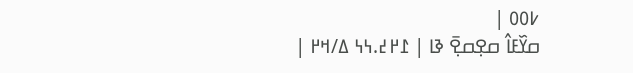߇߀߀ |
ߛߌ߰ߓߊ߮ ߛߐ߲ߛߐ߲߫ ߢߊ | ߁߂߄.߆߆ ߡ/ߞ߂ |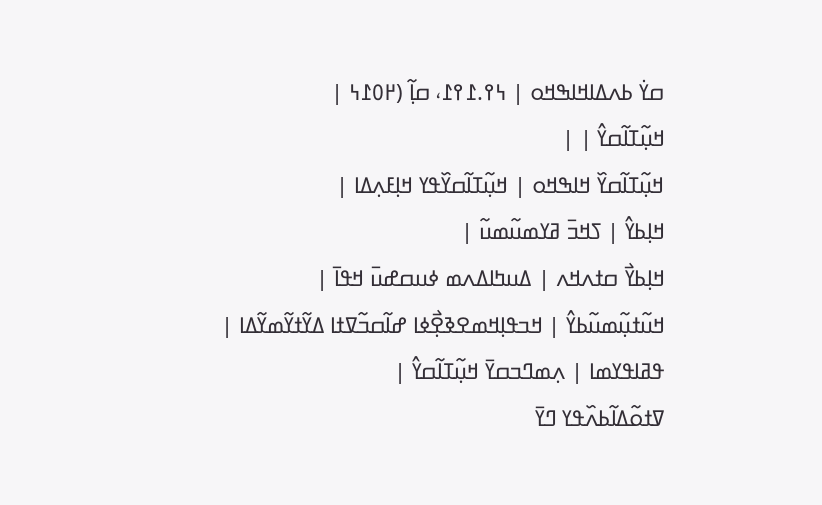ߛߌ߭ ߕߍߡߊߞߊߒߞߋ | ߆߉.߁߉߁، ߛߊ߲߬ (߂߀߁߆ |
ߞߎ߲߬ߠߊ߬ߛߌ߮ | |
ߞߎ߲߬ߠߊ߬ߛߌ߰ ߞߊߒߞߋ | ߞߎ߲߬ߠߊ߬ߛߌ߰ߟߌ ߞߊ߲ߓߍ߲ߡߊ |
ߞߊ߲ߕߌ߮ | ߖߞߏ߫ ߥߌߘߎ߬ߘߎ߬ |
ߞߊ߲ߕߌ߯ ߛߙߍߞߍ | ߡߎߤߊߡߍߘ ߦߎߛߝߎ߫ ߞߟߊ߫ |
ߞߎ߬ߙߎ߲߬ߘߎ߬ߕߌ߮ | ߞߏߟߊ߲ߞߘߐߢߐ߲߯ߦߊ ߝߊ߬ߛߏ߬ߜߙߊ ߡߌ߬ߙߌ߬ߘߌ߬ߡߊ |
ߟߥߊߟߌߘߊ | ߍ߲ߘߣߏߛߌ߫ ߞߎ߲߬ߠߊ߬ߛߌ߮ |
ߜߙߋ߬ߡߊ߬ߕߍ߰ߟߌ ߣߌ߫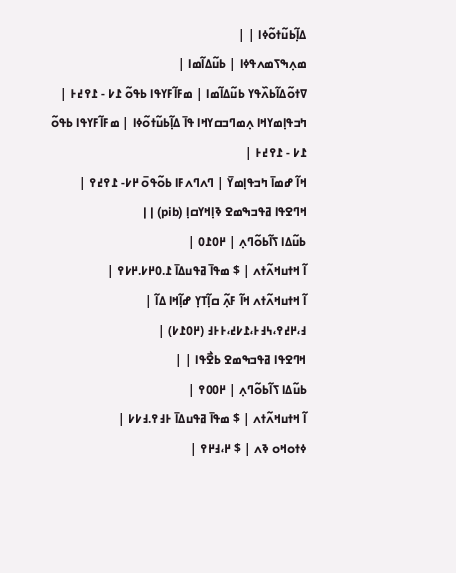ߡߊ߲߬ߕߎ߬ߙߋ߬ߦߊ | |
ߘߍ߲ߒߖߘߍߟߦߊ | ߕߎ߬ߡߊ߬ߘߊ |
ߜߙߋ߬ߡߊ߬ߕߍ߰ߟߌ ߕߎ߬ߡߊ߬ߘߊ | ߘߓߊ߬ߓߌߟߊ ߕߟߋ߬ ߁߇ - ߁߉߄߅ |
ߤߏߟߊ߲ߘߌߞߊ ߍ߲ߘߣߏߛߌߞߊ ߟߊ߫ ߡߊ߲߬ߕߎ߬ߙߋ߬ߦߊ | ߘߓߊ߬ߓߌߟߊ ߕߟߋ߬ ߁߇ - ߁߉߄߅ |
ߞߊ߬ ߝߘߊ߫ ߤߏߟߊ߲ߘߌ߫ | ߣߍߣߍߓߊ ߕߋ߬ߟߋ߫ ߂߇- ߁߉߄߉ |
ߞߣߐߟߊ ߥߟߏߒߘߐ ߢߊ߲ߞߌߛߊ߲ (pib) | |
ߕߎ߬ߡߊ ߖߊ߬ߕߋ߬ߣߍ߲ | ߂߀߁߀ |
ߊ߬ ߞߙߎߞߍ߬ߙߍ | $ ߘߟߊ߫ ߥߟߎߡߊ߫ ߁.߀߂߇.߂߇߉ |
ߊ߬ ߞߙߎߞߍ߬ߙߍ ߞߊ߬ ߓߍ߲߬ ߛߊ߲߬ߠߌ߲ ߝߊ߲߬ߞߊ ߡߊ߬ | ߃،߂߄߉،߆߃߅،߁߇߄،߅߅߃ (߂߀߁߇) |
ߞߣߐߟߊ ߥߟߏߒߘߐ ߕߐ߯ߟߊ | |
ߕߎ߬ߡߊ ߖߊ߬ߕߋ߬ߣߍ߲ | ߂߀߀߉ |
ߊ߬ ߞߙߎߞߍ߬ߙߍ | $ ߘߟߊ߫ ߥߟߎߡߊ߫ ߅߃߉.߃߇߇ |
ߦߙߋߞߋ ߢߍ | $ ߂،߃߂߉ |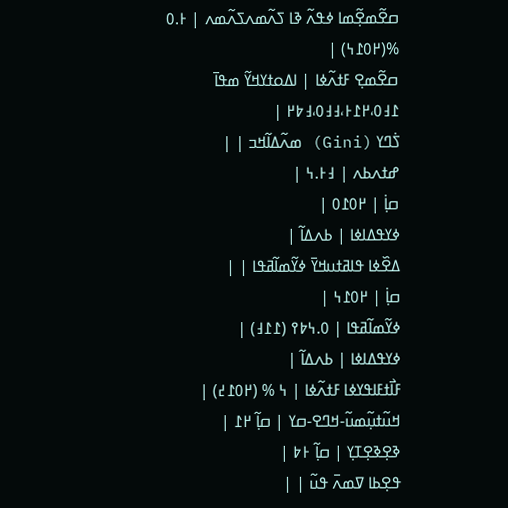ߛߐ߬ߘߐ߲߬ߘߊ ߦߟߍ߬ ߢߊ ߖߍ߬ߘߍߖߍ߬ߘߍ | ߅.߀ %(߂߀߁߆) |
ߛߐ߬ߘߐ߲ ߓߙߍ߬ߦߊ | ߊߡߋߙߌߞߌ߬ ߘߟߊ߫ ߁߃߀،߂߁߅،߃߃߀،߃߈߂ |
ߖ߭ߣߌ (Gini) ߘߍ߬ߡߊ߬ߞߏ | |
ߝߙߍߕߍ | ߃߅.߆ |
ߛߊ߲߭ | ߂߀߁߀ |
ߦߌߟߡߊߦߊ | ߕߍߡߊ߬ |
ߡߐ߰ߦߊ ߟߊߥߙߎߞߌ߫ ߦߌ߬ߘߊ߬ߥߟߊ | |
ߛߊ߲߭ | ߂߀߁߆ |
ߦߌ߬ߘߊ߬ߥߟߊ | ߀.߆߈߉ (߁߁߃) |
ߦߌߟߡߊߦߊ | ߕߍߡߊ߬ |
ߓߊ߯ߙߓߊߟߌߦߊ ߓߙߍ߬ߦߊ | ߆ % (߂߀߁߄) |
ߞߎ߬ߙߎ߲߬ߘߎ߬-ߞߣߐ-ߛߌ | ߛߊ߲߬ ߂߁ |
ߢߐ߲ߢߐ߲ߠߌ߲ | ߛߊ߲߬ ߅߈ |
ߟߐ߲ߕߊ ߜߘߍ߫ ߟߎ߬ | |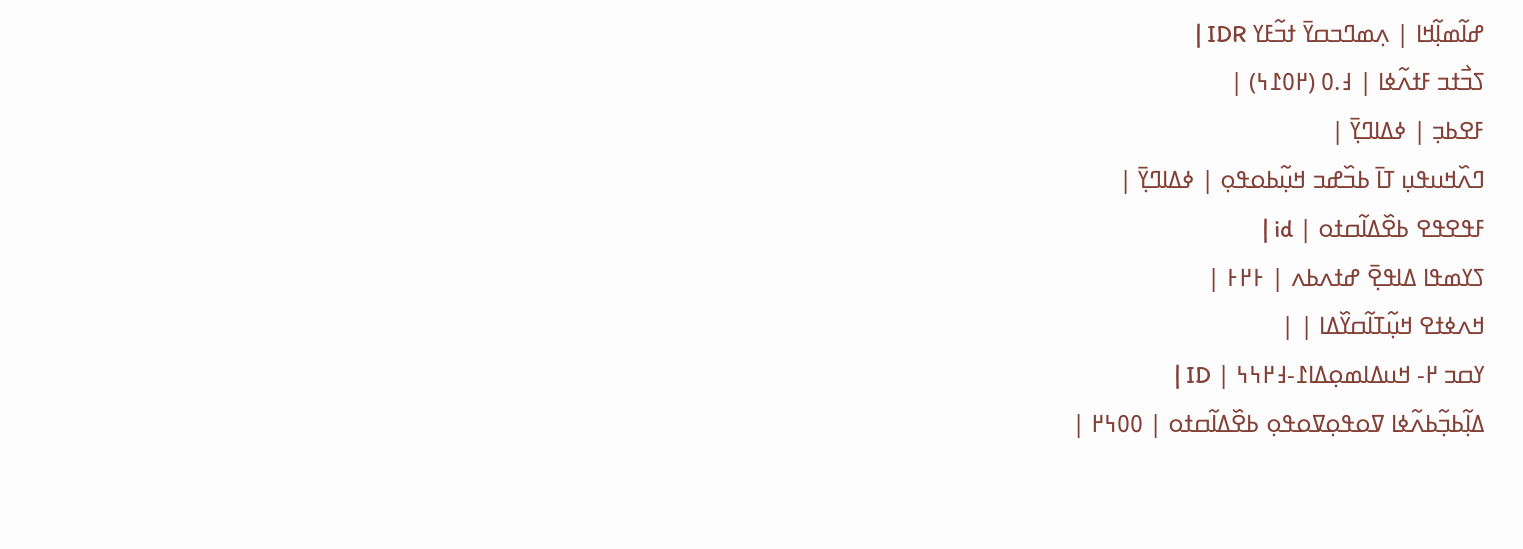ߝߊ߬ߘߊ߲߬ߞߊ | ߍ߲ߘߣߏߛߌ߫ ߙߏ߬ߓߌ IDR |
ߖߏ߯ߙߏ ߓߙߍ߬ߦߊ | ߃.߀ (߂߀߁߆) |
ߓߐߕߏ߲ | ߦߡߊߣߌ߲߫ |
ߣߍ߰ߞߎߟߎ߲ ߠߊ߫ ߕߏ߰ߝߏ ߞߎ߲߬ߕߋߟߋ߲ | ߦߡߊߣߌ߲߫ |
ߓߟߐߟߐ ߕߐ߰ߡߊ߬ߛߙߋ | id |
ߖߌߘߟߊ ߡߊߟߐ߲߫ ߝߙߍߕߍ | ߅߂߅ |
ߞߍߦߙߐ ߞߎ߲߬ߠߊ߬ߛߌ߰ߡߊ | |
ߌߛߏ ߂- ߞߎߡߊߘߋ߲ߡߊ߁-߃߂߆߆ | ID |
ߡߊ߲߬ߕߏ߲߬ߕߍ߬ߦߊ ߜߋߟߋ߲ߜߋߟߋ߲ ߕߐ߰ߡߊ߬ߛߙߋ | ߀߀߆߂ |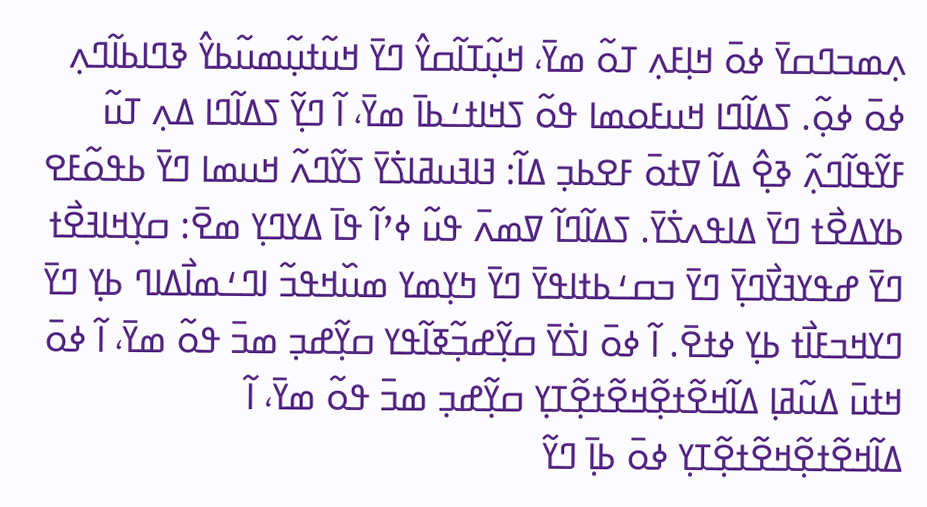ߍ߲ߘߏߣߛߌ߫ ߦߋ߫ ߞߊ߲ߓߍ߲ ߠߋ߬ ߘߌ߫، ߞߎ߲߬ߠߊ߬ߛߌ߮ ߣߌ߫ ߞߎ߬ߙߎ߲߬ߘߎ߬ߕߌ߮ ߢߣߊߕߊ߬ߣߍ߲ ߦߋ߫ ߦߋ߲߬. ߖߡߊ߬ߣߊ ߞߎߓߋߘߊ ߟߋ߬ ߖߞߊߙߑߕߊ߫ ߘߌ߫، ߊ߬ ߣߌ߲߬ ߖߡߊ߬ߣߊ ߡߍ߲ ߠߎ߬ ߓߌ߬ߟߊ߬ߣߍ߲߬ ߢߐ߲߮ ߡߊ߬ ߜߙߋ߫ ߓߐߕߏ߲ ߡߊ߬: ߔߊߔߎߥߊߖ߭ߌ߫ ߖߌ߬ߣߍ߬ ߞߎߘߊ ߣߌ߫ ߕߟߋ߬ߓߐ ߕߌߡߐ߯ߙ ߣߌ߫ ߡߊߟߍߖ߭ߌ߫. ߖߡߊ߬ߣߊ߬ ߜߘߍ߫ ߟߎ߬ ߦߴߊ߬ ߟߊ߫ ߡߌߣߌ߲ ߘߐ߫: ߛߌ߲ߞߊߔߐ߯ߙ ߣߌ߫ ߝߟߌߔߌ߯ߣߌ߲߫ ߣߌ߫ ߏߛߑߕߙߊߟߌ߫ ߣߌ߫ ߤߌ߲ߘߌ ߘߎ߰ߞߟߏ߬ ߊߣߑߘߊ߯ߡߊߣ ߕߌ߲ ߣߌ߫ ߣߌߞߏߓߊ߯ߙ ߕߌ߲ ߦߙߐ߫. ߊ߬ ߦߋ߫ ߊߖ߭ߌ߫ ߛߌ߲߬ߝߏ߲߬ߧߊ߬ߟߌ ߛߌ߲߬ߝߏ߲ ߘߏ߫ ߟߋ߬ ߘߌ߫، ߊ߬ ߦߋ߫ ߞߙߎ߫ ߡߎ߬ߥߊ߲ ߡߊ߬ߞߐ߬ߙߐ߲߬ߞߐ߬ߙߐ߲߬ߠߌ߲ ߛߌ߲߬ߝߏ߲ ߘߏ߫ ߟߋ߬ ߘߌ߫، ߊ߬ ߡߊ߬ߞߐ߬ߙߐ߲߬ߞߐ߬ߙߐ߲߬ߠߌ߲ ߦߋ߫ ߕߊ߲߫ ߣߌ߬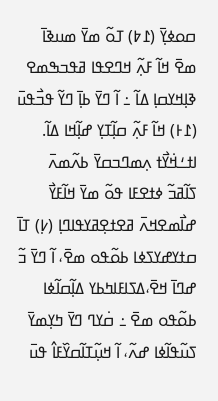ߛߋߦߌ߲߫ (߁߈) ߠߋ߬ ߘߌ߫ ߘߎߢߊ߫ ߘߐ߫ ߞߊ߬ ߓߍ߲߬ ߞߣߐߟߊ ߥߟߏߒߘߐ ߢߊ߲ߞߌߛߊ߲ ߡߊ߬ ߸ ߊ߬ ߣߌ߫ ߕߊ߲߫ ߣߌ߬ ߟߏ߯ߟߎ߫ (߁߅) ߞߊ߬ ߓߍ߲߬ ߛߊ߲߬ߠߌ߲ ߝߊ߲߬ߞߊ ߡߊ߬.
ߊߙߑߞ߭ߌ߯ߙ ߍ߲ߘߣߏߛߌ߫ ߕߍ߬ߘߍ߫ ߖߊ߬ߥߏ߬ ߦߙߐߓߊ ߟߋ߬ ߘߌ߫ ߞߊ߬ߓߌ߯ ߝߊ߯ߘߐߞߍ߫ ߥߐߙߐ߲ߥߌߟߊߣߊ߲ (߇߲) ߠߊ߫ ߛߙߌߝߌߖߦߊ ߕߋ߬ߟߋ ߘߐ߫، ߊ߬ ߣߌ߫ ߏ߬ ߝߣߊ߫ ߞߐ߫،ߡߖߊߓߊߤߕߌ ߡߊ߲߬ߛߊ߬ߦߊ ߕߋ߬ߟߋ ߘߐ߫ ߸ ߛ߭ߌߣ ߣߌ߫ ߤߌ߲ߘߌ߫ ߖߎ߬ߟߊ߬ߦߊ ߝߍ߬، ߊ߬ ߞߎ߲߬ߠߊ߬ߛߌ߰ߓߊ߮ ߟߎ߫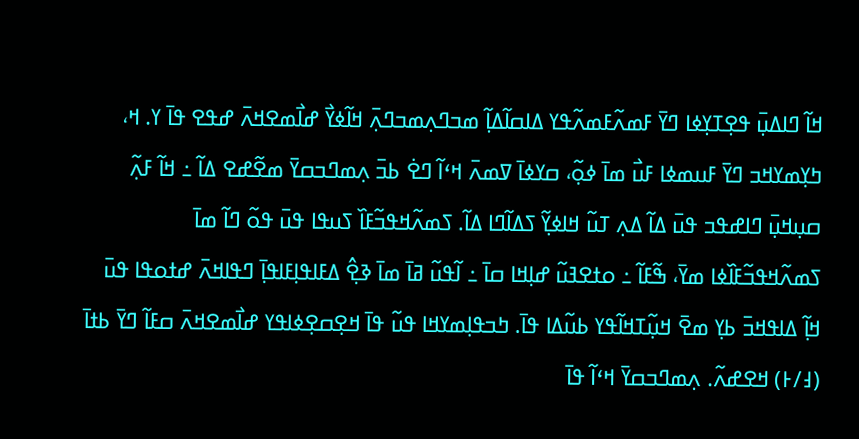ߞߊ߬ ߣߊߡߎ߲߫ ߟߐ߲ߠߌ߲ߦߊ ߣߌ߫ ߓߘߍ߬ߓߘߍ߬ߟߌ ߡߊߛߊ߬ߡߊ߲߬ ߘߏߣߍ߲ߘߏߣߍ߲߫ ߞߊ߬ߦߌ߯ ߝߊ߯ߘߐߞߍ߫ ߝߟߐ ߟߊ߫ ߌ. ߞ، ߤߌ߲ߘߌߞߏ ߣߌ߫ ߓߎߘߦߊ ߓߎ߯ ߘߊ߫ ߦߋ߲߬، ߛߌߦߊ߫ ߜߘߍ߫ ߞߵߊ߬ ߣߐ߭ ߕߏ߫ ߍ߲ߘߣߏߛߌ߫ ߘߐ߬ߝߐ ߡߊ߬ ߸ ߞߊ߬ ߓߍ߲߬ ߛߎ߲ߞߎ߲߫ ߣߊߝߟߏ ߟߎ߫ ߡߊ߬ ߡߍ߲ ߠߎ߬ ߞߊߦߌ߲߬ ߖߡߊ߬ߣߊ ߡߊ߬. ߖߘߍ߬ߞߟߏ߬ߓߊ߰ ߖߎߟߊ ߟߎ߫ ߟߋ߬ ߣߊ߬ ߘߊ߫ ߖߘߍ߬ߞߟߏ߬ߓߊ߰ߦߊ ߘߌ߫، ߒ߬ߓߊ߬ ߸ ߋߙߐߔߎ߬ ߝߊ߲ߞߊ ߛߊ߫ ߸ ߊ߬ߟߎ߬ ߥߊ߫ ߘߊ߫ ߢߐ߲߮ ߡߓߊߟߊ߲ߓߊߟߊ߲߫ ߣߟߊߞߍ߫ ߝߙߋߟߊ ߟߎ߫ ߞߊ߲߬ ߡߊߟߞߏ߫ ߕߌ߲ ߘߐ߫ ߞߎ߲߬ߠߞߊ߬ߟߌ ߕߎ߬ߡߊ ߟߊ߫. ߤߏߟߊ߲ߘߌߞߊ ߟߎ߬ ߟߊ߫ ߞߐ߲ߛߐ߲ߦߊߟߌ ߝߊ߯ߘߐߞߍ߫ ߛߓߊ߬ ߣߌ߫ ߕߙߊ߫ (߃/߅) ߞߐߝߍ߬. ߍ߲ߘߣߏߛߌ߫ ߞߵߊ߬ ߟߊ߫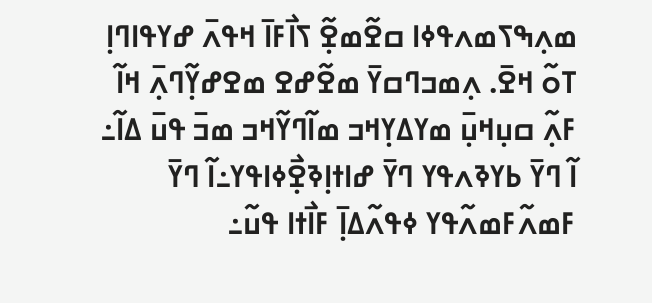ߘߍ߲ߒߖߘߍߟߦߊ ߛߐ߬ߘߐ߲߬ ߖߊ߯ߓߊ߫ ߞߟߍ߫ ߝߌߟߊߣߊ߲ ߠߋ߬ ߞߐ߫. ߍ߲ߘߏߣߛߌ߫ ߘߐ߬ߝߐ ߘߐߝߌ߲߬ߣߍ߲߫ ߞߊ߬ ߓߍ߲߬ ߛߎ߲ߞߎ߲߫ ߘߌߡߌ߲ߞߏ ߘߊ߬ߣߌ߬ߞߏ ߘߏ߫ ߟߎ߫ ߡߊ߬߸ ߊ߬ ߣߌ߫ ߕߌߢߍߟߌ ߣߌ߫ ߝߊߙߊ߲ߢߐ߲߯ߦߊߟߌ߸ߊ߬ ߣߌ߫ ߓߘߍ߬ߓߘߍ߬ߟߌ ߦߟߍ߬ߡߊ߲߫ ߓߊ߯ߙߊ ߟߎ߬߸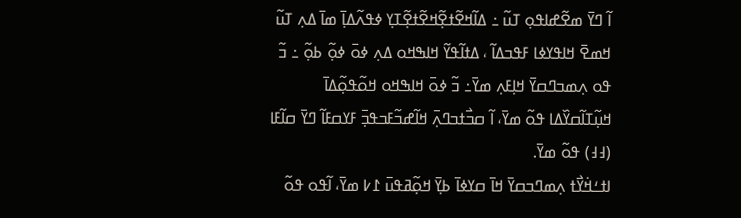ߊ߬ ߣߌ߫ ߘߐ߬ߝߊߟߋ߲ ߠߎ߬ ߸ ߡߊ߬ߞߐ߬ߙߐ߲߬ߞߐ߬ߙߐ߲߬ߠߌ߲ ߦߟߍ߬ߡߊ߲߫ ߘߊ߫ ߡߍ߲ ߠߎ߬ ߞߘߐ߫ ߞߊߟߌߦߊ ߓߟߏߡߊ߬ ، ߡߙߊ߬ߟߌ߬ ߞߊߒߞߋ ߡߍ߲ ߦߋ߫ ߦߋ߲߬ ߕߋ߲߬ ߸ ߏ߬ ߟߋ ߍ߲ߘߏߣߛߌ߫ ߞߊ߲ߓߍ߲ ߘߌ߫߸ ߏ߬ ߦߋ߫ ߞߊߒߞߋ ߞߋ߬ߟߋ߲߬ߡߊ߫ ߞߎ߲߬ߠߊ߬ߛߌ߰ߡߊ ߟߋ߬ ߘߌ߫، ߊ߬ ߛߏ߯ߙߏߣߍ߲߫ ߞߊ߬ߝߏ߬ߓߏߟߏ߲߫ ߓߌߛߓߊ߬ ߣߌ߫ ߛߊ߬ߓߊ (߃߃) ߟߋ߬ ߘߌ߫.
ߊߙߑߞ߭ߌ߯ߙ ߍ߲ߘߣߏߛߌ߫ ߞߊ߫ ߛߌߦߊ߫ ߕߌ߲߫ ߞߋ߲߬ߥߟߎ߫ ߁߇ ߘߌ߫، ߊ߬ߟߋ ߟߋ߬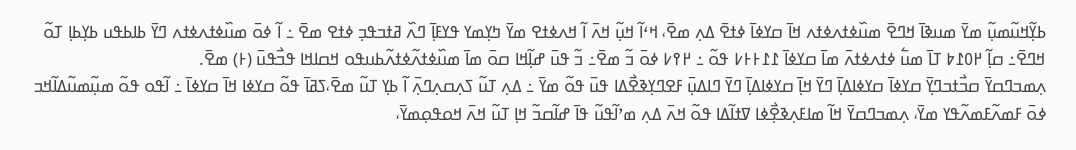ߕߌ߲߬ߞߎ߬ߘߎ߲߬ ߘߌ߫ ߘߎߢߊ߫ ߞߣߐ߫ ߘߎ߰ߦߙߍߦߙߍ ߞߊ߫ ߛߌߦߊ߫ ߦߙߐ߫ ߡߍ߲ ߘߐ߫، ߞߵߊ߬ ߞߎ߲߬ ߞߍ߫ ߊ߬ ߞߍߦߙߐ ߘߌ߫ ߤߌ߲ߘߌ ߟߌߓߊ߲߫ ߣߍ߰ ߥߙߏߟߏ߲ ߦߙߐ ߘߐ߫ ߸ ߊ߬ ߦߋ߫ ߘߎ߰ߦߙߍߦߙߍ ߣߌ߫ ߕߊߕߟߎ ߕߌ߲ߕߊ߲ ߠߋ߬ ߞߣߐ߫߸ ߛߊ߲߬ ߂߀߁߈ ߠߊ߫ ߘߎ߱ ߦߙߍߦߙߍ߫ ߘߊ߫ ߛߌߦߊ߫ ߁߁߅߅߇ ߟߋ߬ ߸ ߂߉߇ ߦߋ߫ ߏ߬ ߘߐ߫߸ ߏ߬ ߟߎ߫ ߝߊ߲߬ߞߊ ߛߋ߫ ߘߊ߫ ߘߎ߰ߦߙߍ߬ߦߙߍ߬ߕߎߟߋ ߞߛߊߞߊ ߟߏ߯ߟߎ߫ (߅) ߘߐ߫.
ߍ߲ߘߏߣߛߌ߫ ߛߏ߯ߙߏߣߌ߲߫ ߛߌߦߊ߫ ߛߌߦߊߡߊ߲߫ ߣߌ߫ ߞߊ߲߫ ߛߌߦߊߡߊ߲߫ ߣߌ߫ ߣߊߡߎ߲߫ ߓߐߣߌ߲ߢߐ߯ߡߊ ߟߎ߫ ߟߋ߬ ߘߌ߫ ߸ ߡߍ߲ ߠߎ߬ ߖߍ߲ߛߍ߲ߣߍ߲߫ ߊ߬ ߕߌ߲ ߠߎ߬ ߘߐ߫،ߖߥߊ߫ ߟߋ߬ ߛߌߦߊ ߞߊ߫ ߛߌߦߊ߫ ߸ ߊ߬ߟߋ ߟߋ߬ ߘߎ߲߬ߘߎ߬ߡߊ߬ߞߏ ߦߋ߫ ߓߘߍ߬ߓߘߍ߬ߟߌ ߘߌ߫، ߍ߲ߘߏߣߛߌ߫ ߞߊ߬ ߘߊߓߍ߲ߢߐ߲߯ߦߊ ߜߙߊ߬ߡߊ ߟߋ߬ ߞߍ߫ ߡߍ߲ ߘߴߊ߬ߟߎ߬ ߟߊ߫ ߝߊ߬ߛߏ߬ ߞߊ߲ ߠߎ߬ ߞߍ߫ ߞߋߟߋ߲ߘߌ߫،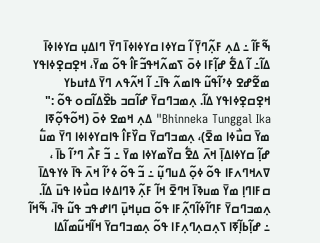ߒ߬ߓߊ߬ ߸ ߡߍ߲ ߓߍ߲߬ߣߌ߲߫ ߊ߬ ߛߌߦߊ ߛߌߦߊߦߊ߫ ߣߌ߫ ߣߊߡߎ߲ ߛߌߦߊߦߊ߫ ߡߊ߬߸ ߊ߬ ߡߐ߱ ߝߊ߲߬ߓߊ ߦߋ߫ ߖߘߍ߬ߞߟߏ߬ߓߊ߮ ߟߋ߬ ߘߌ߫، ߞߐ߲ߛߐ߲ߦߊߟߌ ߘߐ߬ߝߐ ߦߴߊ߬ߟߎ߬ ߟߊߘߍ߬ ߟߊ߫߸ ߊ߬ ߞߍ߬ߟߍ ߣߌ߫ ߡߙߎߕߌ ߞߐ߲ߛߐ߲ߦߊߟߌ ߡߊ߬. ߍ߲ߘߏߣߛߌ߫ ߝߊ߬ߛߏ ߕߐ߰ߡߊ߬ߛߋ ߟߋ߬ :" Bhinneka Tunggal Ika" ߡߍ߲ ߞߘߐ ߦߋ߫ (ߞߋ߬ߟߋ߲߬ߧߊ ߘߌ߫ ߛߎ߯ߦߊ ߘߐ߫)، ߍ߲ߘߏߣߛߌ߫ ߛߌ߰ߓߊ߮ ߟߊߛߌߦߊߦߊ ߣߌ߫ ߘߎ߱ ߝߊ߲߬ ߛߌߦߊߡߊ߲߫ ߞߍ߫ ߡߐ߱ ߛߌ߰ߘߌߦߊ ߘߌ߫ ߸ ߏ߬ ߓߍ߯ ߣߴߊ߬ ߕߊ߫ ، ߜߍߞߣߍߓߊ ߟߋ߬ ߦߋ߲߬ ߡߎߣߎ߲߬ ߸ ߏ߬ ߟߋ߬ ߦߴߊ߬ ߞߍ߫ ߟߊ߫ ߦߌߟߡߊ߫ ߛߓߊߣߊ߲ ߘߌ߫ ߘߎߢߊ߫ ߞߣߐ߫ ߞߊ߬ ߓߍ߲߬ ߢߣߊߡߦߊ ߛߎ߯ߦߊ ߟߎ߫ ߡߊ߬. ߍ߲ߘߏߣߛߌ߫ ߓߣߊ߬ߦߊ߬ߣߍ߲߬ߓߊ ߟߋ߬ ߛߎ߲ߞߎ߲߫ ߣߊߝߟߏ ߟߎ߬ ߟߊ߫، ߒ߬ߞߊ߬ ߸ ߝߊ߲߬ߕߊ߲߬ߧߊ ߖߍ߲ߛߍ߲ߣߍ߲ߓߊ ߟߋ߬ ߍ߲ߘߏߣߛߌ߫ ߞߊ߬ߞߎ߬ߘߊ߬ߡߊ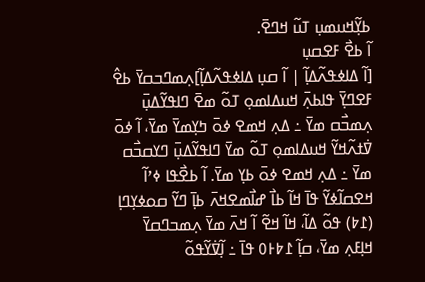ߕߌ߲߬ߞߎߘߎ߲ ߠߎ߬ ߞߣߐ߫.
ߊ߬ ߕߐ߯ ߓߐߛߎ߲
[ߊ߬ ߡߊߦߟߍ߬ߡߊ߲߬ | ߊ߬ ߛߎ߲ ߡߊߦߟߍ߬ߡߊ߲߬]ߍ߲ߘߣߏߛߌ߫ ߕߐ߮ ߓߐߣߌ߲߫ ߟߊߕߍ߲߫ ߞߎߡߊߘߋ߲ ߠߋ߬ ߘߐ߫ ߣߊߟߌ߬ߡߎ߲߫ ߍ߲ߘߏ߯ߛ ߘߌ߫ ߸ ߡߍ߲ ߞߘߐ ߦߋ߫ ߤߌ߲ߘߌ߫ ߘߌ߫، ߊ߬ ߦߋ߫ ߜ߭ߙߍ߬ߞߌ߬ ߞߎߡߊߘߋ߲ ߠߋ߬ ߘߌ߫ ߣߊߟߌ߬ߡߎ߲߫ ߣߌߛߏ߯ߛ ߘߌ߫ ߸ ߡߍ߲ ߞߘߐ ߦߋ߫ ߕߌ߲ ߘߌ߫. ߊ߬ ߕߐ߯ߟߊ ߦߴߊ߬ ߞߐߛߊ߬ߦߌ߬ ߟߊ߫ ߞߊ߬ ߕߊ߯ ߝߊ߯ߘߐߞߍ߫ ߕߊ߲߫ ߣߌ߬ ߛߋߦߌ߲ߣߊ߲ (߁߈) ߟߋ߬ ߡߊ߬، ߞߊ߬ ߞߐ߬ ߊ߬ ߞߍ߫ ߘߌ߫ ߍ߲ߘߏߣߛߌ߫ ߞߊ߲ߓߍ߲ ߘߌ߫، ߛߊ߲߬ ߁߈߅߀ ߟߊ߫ ߸ ߊ߲߬ߜ߭ߌ߬ߟߋ߬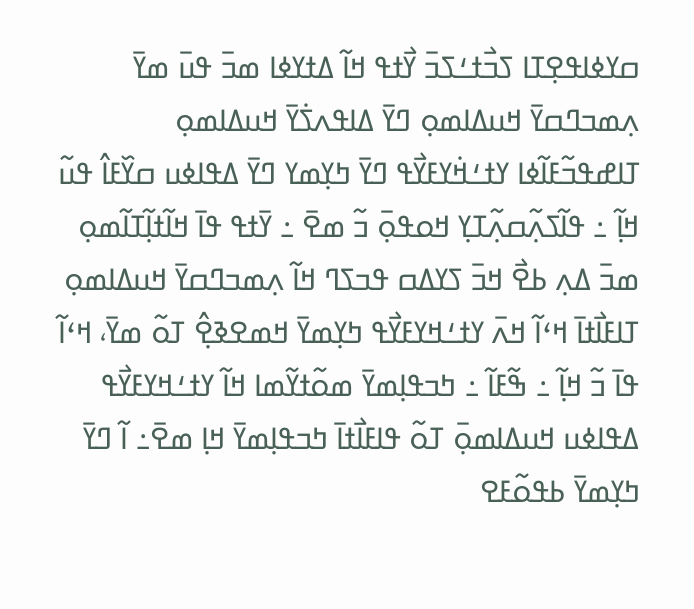ߛߌߦߊߟߐ߲ߠߊ ߖߏ߯ߙߑߖߏ߫ ߌ߯ߙߟ ߞߊ߬ ߡߙߌߦߊ ߘߏ߫ ߟߎ߫ ߘߌ߫ ߍ߲ߘߏߣߛߌ߫ ߞߎߡߊߘߋ߲ ߣߌ߫ ߡߊߟߍߖ߭ߌ߫ ߞߎߡߊߘߋ߲ ߠߊߝߟߏ߬ߓߊ߬ߦߊ ߌߙߑߞ߭ߌߓߌ߯ߟ ߣߌ߫ ߤߌ߲ߘߌ ߣߌ߫ ߡߟߊߦߎ ߛߌ߰ߓߊ߮ ߟߎ߬ ߞߊ߲߬ ߸ ߟߊ߬ߖߍ߲߬ߛߍ߲߬ߠߌ߲ ߞߋߟߋ߲߫ ߏ߬ ߘߐ߫ ߸ ߌ߫ߙߟ ߟߊ߫ ߞߊ߬ߙߊ߲߬ߠߊ߬ߘߋ߲ ߘߏ߫ ߡߍ߲ ߕߐ߯ ߞߏ߫ ߖߌߡߛ ߟߏߖߣ ߞߊ߬ ߍ߲ߘߏߣߛߌ߫ ߞߎߡߊߘߋ߲ ߠߊߓߊ߯ߙߊ߫ ߞߵߊ߬ ߞߍ߫ ߌߙߑߞߌߓߌ߯ߟ ߤߌ߲ߘߌ߫ ߞߘߐߢߐ߲߮ ߠߋ߬ ߘߌ߫، ߞߵߊ߬ ߟߊ߫ ߏ߬ ߞߊ߲߬ ߸ ߒ߬ߓߊ߬ ߸ ߤߏߟߊ߲ߘߌ߫ ߘߋ߬ߙߌ߬ߘߊ ߞߊ߬ ߌߙߑߞߌߓߌ߯ߟ ߡߟߊߦߎ ߞߎߡߊߘߋ߲߫ ߠߋ߬ ߟߊߓߊ߯ߙߊ߫ ߤߏߟߊ߲ߘߌ߫ ߞߊ߲ ߘߐ߫߸ ߊ߬ ߣߌ߫ ߤߌ߲ߘߌ߫ ߕߟߋ߬ߓߐ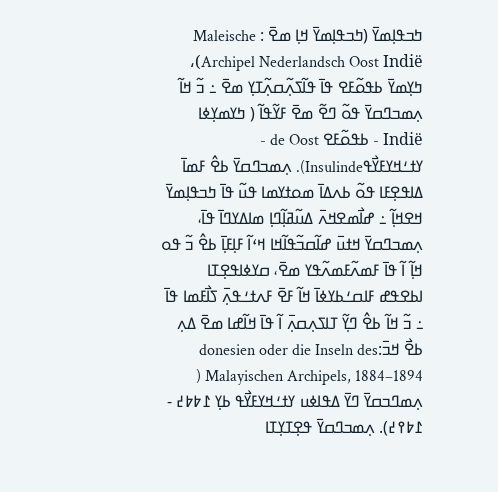ߤߏߟߊ߲ߘߌ߫ (ߤߏߟߊ߲ߘߌ߫ ߞߊ߲ ߘߐ߫ : Maleische Archipel Nederlandsch Oost Indië)، ߤߌ߲ߘߌ߫ ߕߟߋ߬ߓߐ ߟߊ߫ ߟߊ߬ߖߍ߲߬ߛߍ߲߬ߠߌ߲ ߘߐ߫ ߸ ߏ߬ ߞߊ߬ ߍ߲ߘߏߣߛߌ߫ ߟߋ߬ ߣߐ߬ ߘߐ߫ ߓߌ߬ߟߊ߬ ( ߤߌߘߌ߲ߦߊ Indië - ߕߟߋ߬ߓߐ de Oost - ߌߙߑߞߌߓߌ߯ߟInsulinde). ߍ߲ߘߏߣߛߌ߫ ߕߐ߮ ߓߘߊ߫ ߡߊߟߐ߲ߓߊ ߟߋ߬ ߕߍߡߊ߫ ߘߋߙߌߘߊ ߟߎ߬ ߟߊ߫ ߤߏߟߊ߲ߘߌ߫ ߞߐߞߊ߲߬ ߸ ߝߊ߯ߘߐߞߍ߫ ߡߎ߬ߥߊ߲߬ߣߊ߲ ߘߊߡߌߣߊ߫ ߟߊ߫، ߍ߲ߘߏߣߛߌ߫ ߞߙߎ߫ ߝߊ߬ߛߏ߬ߟߊ߬ߞߊ ߞߵߊ߬ ߓߊ߲ߓߊ߲߫ ߕߐ߮ ߏ߬ ߟߋ ߞߊ߲߬ ߊ߬ ߟߊ߫ ߓߘߍ߬ߓߘߍ߬ߟߌ ߘߐ߫، ߛߌߦߊߟߐ߲ߠߊ ߊߕߐߟߝ ߓߊߛߑߕߌߦߊ߫ ߞߊ߬ ߓߐ߫ ߓߍߙߑߟߍ߲߫ ߖߊ߯ߓߘߊ ߟߊ߫ ߸ ߏ߬ ߞߊ߬ ߕߐ߮ ߣߌ߲߬ ߠߊߖߍ߲ߛߍ߲߫ ߊ߬ ߟߊ߫ ߞߊ߬ߝߊ ߘߐ߫ ߡߍ߲ ߕߐ߯ ߞߏ߫:donesien oder die Inseln des Malayischen Archipels, 1884–1894 ( ߍ߲ߘߣߏߛߌ߫ ߣߌ߫ ߡߟߊߦߎ ߌߙߑߞߌߓߌ߯ߟ ߕߌ߲ ߁߈߈߄ - ߁߈߉߄). ߍ߲ߘߏߣߛߌ߫ ߟߐ߲ߠߌ߲ߠߊ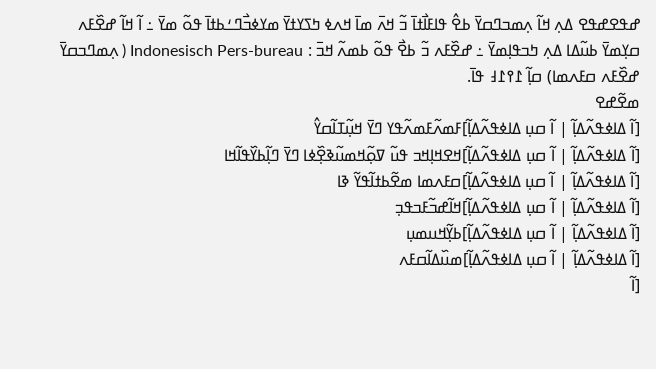ߝߟߐߝߟߐ ߡߍ߲ ߞߊ߬ ߍ߲ߘߏߣߛߌ߫ ߕߐ߮ ߟߊߓߊ߯ߙߊ߫ ߏ߬ ߞߍ߫ ߘߊ߫ ߞߍߦ ߤߖߌߙߌ߫ ߘߌߦߏ߯ߣߑߕߙߊ߫ ߟߋ߬ ߘߌ߫ ߸ ߊ߬ ߞߊ߬ ߝߐ߰ߓߍ ߛߌ߲ߘߌ߫ ߕߎ߬ߡߊ ߡߍ߲ ߤߏߟߊ߲ߘߌ߫ ߸ ߝߐ߰ߓߍ ߏ߬ ߕߐ߯ ߟߋ߬ ߕߘߍ߬ ߞߏ߫ : Indonesisch Pers-bureau ( ߍ߲ߘߣߏߛߌ߫ ߝߐ߰ߓߍ ߛߓߍߘߊ) ߛߊ߲߬ ߁߉߁߃ ߟߊ߫.
ߘߐ߬ߝߐ
[ߊ߬ ߡߊߦߟߍ߬ߡߊ߲߬ | ߊ߬ ߛߎ߲ ߡߊߦߟߍ߬ߡߊ߲߬]ߓߘߍ߬ߓߘߍ߬ߟߌ ߣߌ߫ ߞߎ߲߬ߠߊ߬ߛߌ߮
[ߊ߬ ߡߊߦߟߍ߬ߡߊ߲߬ | ߊ߬ ߛߎ߲ ߡߊߦߟߍ߬ߡߊ߲߬]ߞߐߞߊ߲ߞߏ ߟߎ߬ ߜߋ߲߬ߞߘߎ߬ߢߐ߲߰ߦߊ ߣߌ߫ ߣߊ߲߬ߕߌ߰ߟߊ߬ߞߊ
[ߊ߬ ߡߊߦߟߍ߬ߡߊ߲߬ | ߊ߬ ߛߎ߲ ߡߊߦߟߍ߬ߡߊ߲߬]ߛߓߍߘߊ ߘߐ߬ߕߙߊ߬ߟߌ߬ ߢߊ
[ߊ߬ ߡߊߦߟߍ߬ߡߊ߲߬ | ߊ߬ ߛߎ߲ ߡߊߦߟߍ߬ߡߊ߲߬]ߞߊ߬ߝߏ߬ߓߏߟߏ߲
[ߊ߬ ߡߊߦߟߍ߬ߡߊ߲߬ | ߊ߬ ߛߎ߲ ߡߊߦߟߍ߬ߡߊ߲߬]ߕߌ߲߬ߞߎߘߎ߲
[ߊ߬ ߡߊߦߟߍ߬ߡߊ߲߬ | ߊ߬ ߛߎ߲ ߡߊߦߟߍ߬ߡߊ߲߬]ߘߎ߰ߡߊ߬ߛߓߍ
[ߊ߬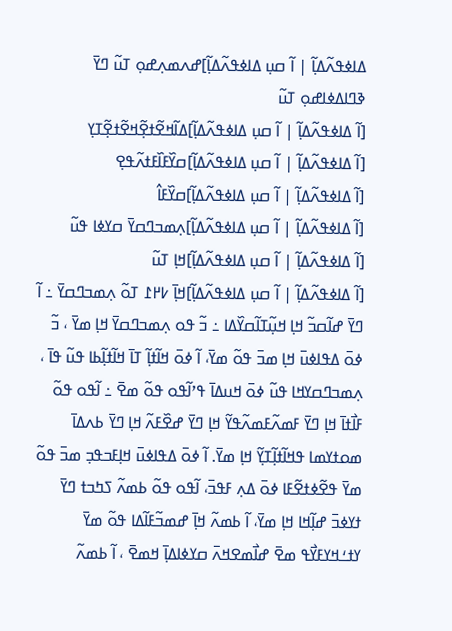ߡߊߦߟߍ߬ߡߊ߲߬ | ߊ߬ ߛߎ߲ ߡߊߦߟߍ߬ߡߊ߲߬]ߝߍߘߍ߲ߝߋ߲ ߠߎ߬ ߣߌ߫ ߢߣߊߡߦߊߝߋ߲ ߠߎ߬
[ߊ߬ ߡߊߦߟߍ߬ߡߊ߲߬ | ߊ߬ ߛߎ߲ ߡߊߦߟߍ߬ߡߊ߲߬]ߡߊ߬ߞߐ߬ߙߐ߲߬ߞߐ߬ߙߐ߲߬ߠߌ߲
[ߊ߬ ߡߊߦߟߍ߬ߡߊ߲߬ | ߊ߬ ߛߎ߲ ߡߊߦߟߍ߬ߡߊ߲߬]ߛߌ߰ߓߊ߰ߓߙߍ߬ߟߐ߲
[ߊ߬ ߡߊߦߟߍ߬ߡߊ߲߬ | ߊ߬ ߛߎ߲ ߡߊߦߟߍ߬ߡߊ߲߬]ߛߌ߰ߓߊ߮
[ߊ߬ ߡߊߦߟߍ߬ߡߊ߲߬ | ߊ߬ ߛߎ߲ ߡߊߦߟߍ߬ߡߊ߲߬]ߍ߲ߘߏߣߛߌ߫ ߛߌߦߊ ߟߎ߬
[ߊ߬ ߡߊߦߟߍ߬ߡߊ߲߬ | ߊ߬ ߛߎ߲ ߡߊߦߟߍ߬ߡߊ߲߬]ߞߊ߲ ߠߎ߬
[ߊ߬ ߡߊߦߟߍ߬ߡߊ߲߬ | ߊ߬ ߛߎ߲ ߡߊߦߟߍ߬ߡߊ߲߬]ߞߊ߲߫ ߇߂߁ ߠߋ߬ ߍ߲ߘߏߣߛߌ߫ ߸ ߊ߬ ߣߌ߫ ߝߊ߬ߛߏ߬ ߞߊ߲ ߞߎ߲߬ߠߊ߬ߛߌ߰ߡߊ ߸ ߏ߬ ߟߋ ߍ߲ߘߏߣߛߌ߫ ߞߊ߲ ߘߌ߫ ، ߏ߬ ߦߋ߫ ߡߟߊߦߎ߫ ߞߊ߲ ߘߏ߫ ߟߋ߬ ߘߌ߫، ߊ߬ ߦߋ߫ ߞߊ߬ߙߊ߲߬ ߠߊ߫ ߞߊ߬ߙߊ߲߬ߕߊ ߟߎ߬ ߟߊ߫ ، ߍ߲ߘߏߣߛߌߞߊ ߟߎ߬ ߦߋ߫ ߞߎߡߊ߫ ߟߴߊ߬ߟߋ ߟߋ߬ ߘߐ߫ ߸ ߊ߬ߟߋ ߟߋ߬ ߓߊ߯ߙߊ߫ ߞߊ߲ ߣߌ߫ ߓߘߍ߬ߓߘߍ߬ߟߌ߬ ߞߊ߲ ߣߌ߫ ߝߐ߰ߓߍ߬ ߞߊ߲ ߣߌ߫ ߕߍߡߊ߫ ߘߋߙߌߘߊ ߟߞߊ߬ߙߊ߲߬ߠߌ߲߬ ߞߊ߲ ߘߌ߫. ߊ߬ ߦߋ߫ ߡߟߊߦߎ߫ ߞߊ߲ߓߏߟߏ߲ ߘߏ߫ ߟߋ߬ ߘߌ߫ ߟߐ߬ߦߙߐ߬ߓߊ ߦߋ߫ ߡߍ߲ ߓߟߏ߫، ߊ߬ߟߋ ߟߋ߬ ߕߘߍ߬ ߖߤߏߙ ߣߌ߫ ߙߌߦߏ߫ ߝߊ߲߬ߞߊ ߞߊ߲ ߘߌ߫، ߊ߬ ߕߘߍ߬ ߞߊ߲߫ ߝߘߏ߬ߓߊ߬ߡߊ ߟߋ߬ ߘߌ߫ ߌߙߑߞߌߓߌ߯ߟ ߘߐ߫ ߝߊ߯ߘߐߞߍ߫ ߛߌߦߊߡߊ߲߫ ߞߘߐ߫ ، ߊ߬ ߕߘߍ߬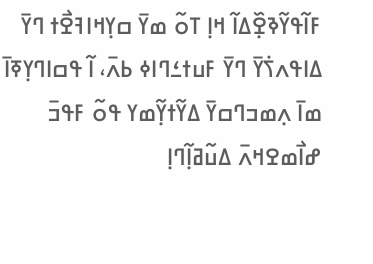ߓߊ߬ߟߌ߬ߢߐ߲߰ߡߊ߬ ߞߊ߲ ߠߋ߬ ߘߌ߫ ߛߌ߲ߞߊߔߐ߯ߙ ߣߌ߫ ߡߊߟߍߖ߭ߌ߫ ߣߌ߫ ߓߎߙߑߣߊߦ ߕߍ߫، ߊ߬ ߟߛߊߣߌ߲ߧߊ߫ ߘߊ߫ ߍ߲ߘߏߣߛߌ߫ ߡߌ߬ߙߌ߲߬ߘߌ ߟߋ߬ ߓߟߏ߫ ߝߊ߯ߘߐߞߍ߫ ߡߎ߬ߥߊ߲߬ߣߊ߲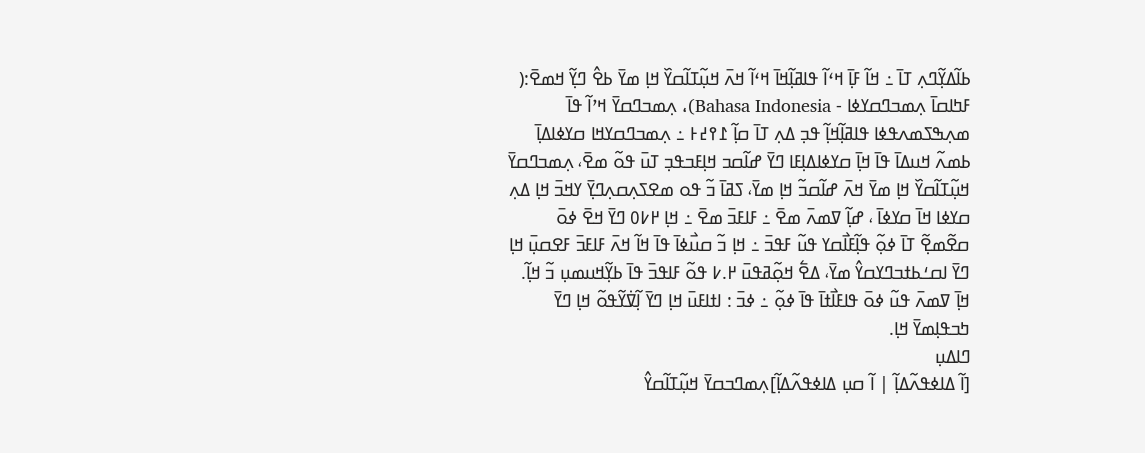ߕߊ߬ߡߌ߲߬ߣߍ߲ ߠߊ߫ ߸ ߞߊ߬ ߓߊ߲߫ ߞߵߊ߬ ߟߊߥߊ߲߬ߞߊ߫ ߞߵߊ߬ ߞߍ߫ ߞߎ߲߬ߠߊ߬ߛߌ߰ ߞߊ߲ ߘߌ߫ ߕߐ߮ ߣߌ߲߬ ߞߘߐ߫:( ߓߤߊߛߊ߫ ߍ߲ߘߏߣߛߌߦߊ - Bahasa Indonesia)، ߍ߲ߘߏߣߛߌ߫ ߞߴߊ߬ ߟߊ߫ ߘߍ߲ߒߖߘߍߟߦߊ ߟߊߥߊ߲߬ߞߊ߲߬ ߟߏ߲ ߡߍ߲ ߠߊ߫ ߛߊ߲߬ ߁߉߄߅ ߸ ߍ߲ߘߏߣߛߌߞߊ ߛߌߦߊߡߊ߲߫ ߕߘߍ߬ ߞߎߡߊ߫ ߟߊ߫ ߞߊ߲߫ ߛߌߦߊߡߊ߲ߓߊ ߣߌ߫ ߝߊ߬ߛߏ ߞߊ߲ߓߏߟߏ߲ ߠߎ߫ ߟߋ߬ ߘߐ߫، ߍ߲ߘߏߣߛߌ߫ ߞߎ߲߬ߠߊ߬ߛߌ߰ ߞߊ߲ ߘߌ߫ ߞߍ߫ ߝߊ߬ߛߏ߬ ߞߊ߲ ߘߌ߫، ߖߥߊ߫ ߏ߬ ߟߋ ߘߐߖߍ߲ߛߍ߲ߣߌ߲߫ ߌߞߏ߫ ߞߊ߲ ߡߍ߲ ߛߌߦߊ ߞߊ߫ ߛߌߦߊ߫ ، ߝߊ߲߬ ߜߘߍ߫ ߘߐ߫ ߸ ߓߊߓߏ߫ ߘߐ߫ ߸ ߞߊ߲ ߂߇߀ ߣߌ߫ ߞߐ߫ ߦߋ߫ ߛߐ߬ߘߐ߲߬ ߠߊ߫ ߦߋ߲߬ ߟߊ߲߬ߓߊ߯ߛߌ ߟߎ߬ ߓߟߏ߫ ߸ ߞߊ߲ ߏ߬ ߛߎ߯ߦߊ߫ ߟߊ߫ ߞߊ߬ ߞߍ߫ ߓߊߓߏ߫ ߓߐߛߎ߲߫ ߞߊ߲ ߣߌ߫ ߊߛߑߕߙߏߣߌߛߌ߮ ߘߌ߫، ߡߐ߱ ߞߋ߲߬ߥߟߎ߫ ߂.߇ ߟߋ߬ ߓߊߟߏ߫ ߟߊ߫ ߕߌ߲߬ߞߎߘߎ߲ ߏ߬ ߞߊ߲߬.
ߞߊ߲߫ ߜߘߍ߫ ߟߎ߬ ߦߋ߫ ߟߊߓߊ߯ߙߊ߫ ߟߊ߫ ߦߋ߲߬ ߸ ߦߏ߫ : ߊߙߊߓߎ߫ ߞߊ߲ ߣߌ߫ ߊ߲߬ߜ߭ߌ߬ߟߋ߬ ߞߊ߲ ߣߌ߫ ߤߏߟߊ߲ߘߌ߫ ߞߊ߲.
ߣߊߡߎ߲
[ߊ߬ ߡߊߦߟߍ߬ߡߊ߲߬ | ߊ߬ ߛߎ߲ ߡߊߦߟߍ߬ߡߊ߲߬]ߍ߲ߘߣߏߛߌ߫ ߞߎ߲߬ߠߊ߬ߛߌ߮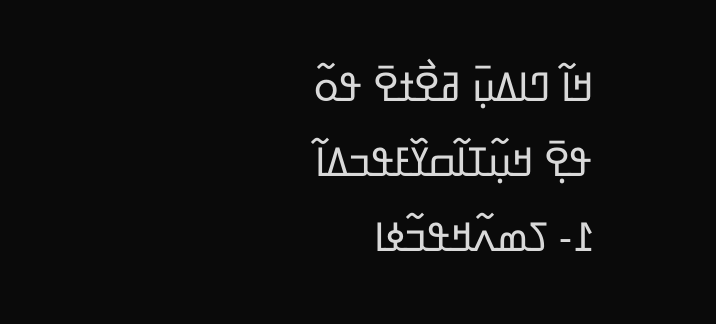ߞߊ߬ ߣߊߡߎ߲߫ ߥߐ߯ߙߐ߫ ߟߋ߬ ߟߐ߲߫ ߞߎ߲߬ߠߊ߬ߛߌ߰ߓߟߏߡߊ߬
߁- ߖߘߍ߬ߞߟߏ߬ߦߊ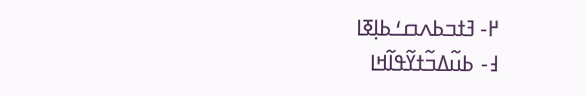߂- ߔߙߏߕߍߛߑߕߊ߲ߧߊ
߃- ߕߎ߬ߡߏ߬ߙߌ߬ߟߊ߬ߞߊ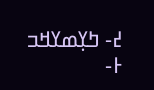߄- ߤߌ߲ߘߌߞߏ
߅-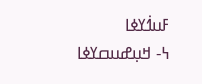ߓߎߗ߭ߌߦߊ
߆- ߞߎ߲ߝߎߛߌߦߊ